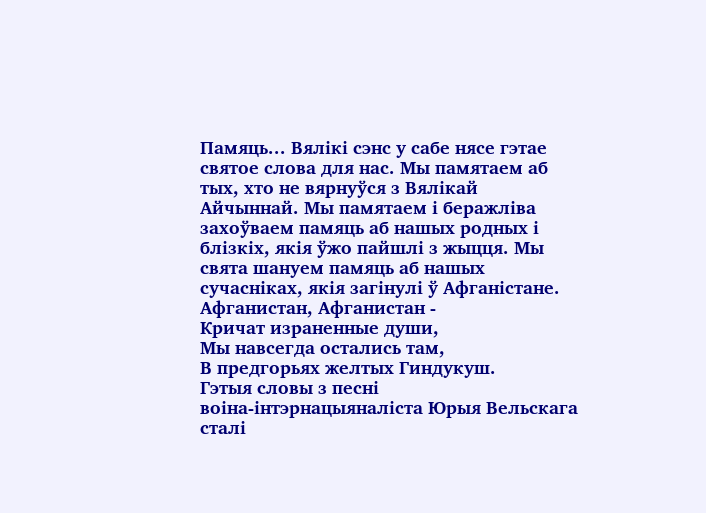Памяць... Вялікі сэнс у сабе нясе гэтае святое слова для нас. Мы памятаем аб тых, хто не вярнуўся з Вялікай Айчыннай. Мы памятаем і беражліва захоўваем памяць аб нашых родных і блізкіх, якія ўжо пайшлі з жыцця. Мы свята шануем памяць аб нашых сучасніках, якія загінулі ў Афганістане.
Афганистан, Афганистан -
Кричат израненные души,
Мы навсегда остались там,
В предгорьях желтых Гиндукуш.
Гэтыя словы з песні
воіна-інтэрнацыяналіста Юрыя Вельскага сталі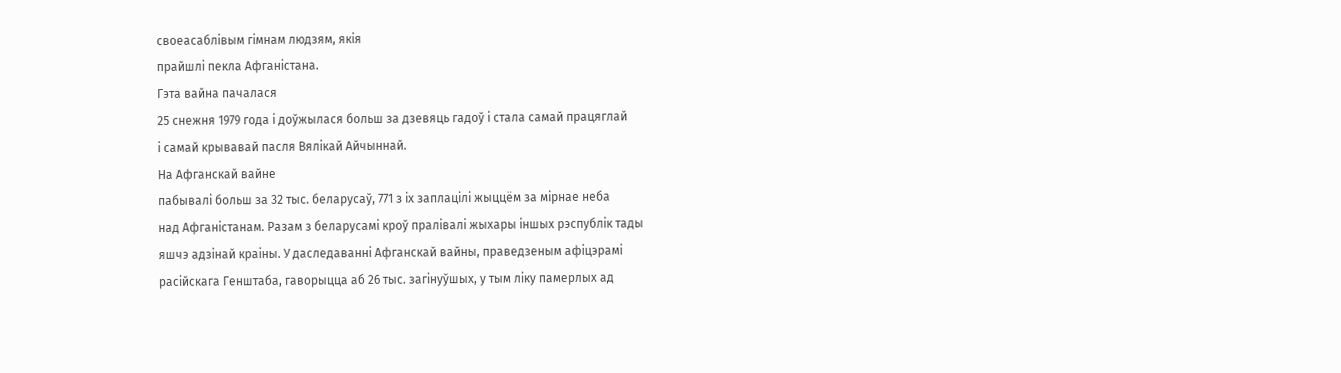своеасаблівым гімнам людзям, якія
прайшлі пекла Афганістана.
Гэта вайна пачалася
25 снежня 1979 года і доўжылася больш за дзевяць гадоў і стала самай працяглай
і самай крывавай пасля Вялікай Айчыннай.
На Афганскай вайне
пабывалі больш за 32 тыс. беларусаў, 771 з іх заплацілі жыццём за мірнае неба
над Афганістанам. Разам з беларусамі кроў пралівалі жыхары іншых рэспублік тады
яшчэ адзінай краіны. У даследаванні Афганскай вайны, праведзеным афіцэрамі
расійскага Генштаба, гаворыцца аб 26 тыс. загінуўшых, у тым ліку памерлых ад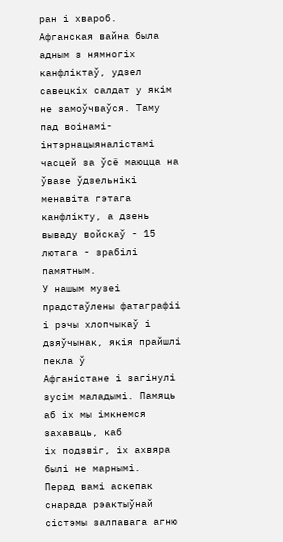ран і хвароб.
Афганская вайна была
адным з нямногіх канфліктаў, удзел савецкіх салдат у якім не замоўчваўся. Таму
пад воінамі-інтэрнацыяналістамі часцей за ўсё маюцца на ўвазе ўдзельнікі
менавіта гэтага канфлікту, а дзень вываду войскаў - 15 лютага - зрабілі
памятным.
У нашым музеі
прадстаўлены фатаграфіі і рэчы хлопчыкаў і дзяўчынак, якія прайшлі пекла ў
Афганістане і загінулі зусім маладымі. Памяць аб іх мы імкнемся захаваць, каб
іх подзвіг, іх ахвяра былі не марнымі.
Перад вамі аскепак
снарада рэактыўнай сістэмы залпавага агню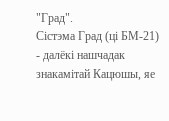"Град".
Сістэма Град (ці БМ-21) - далёкі нашчадак знакамітай Кацюшы, яе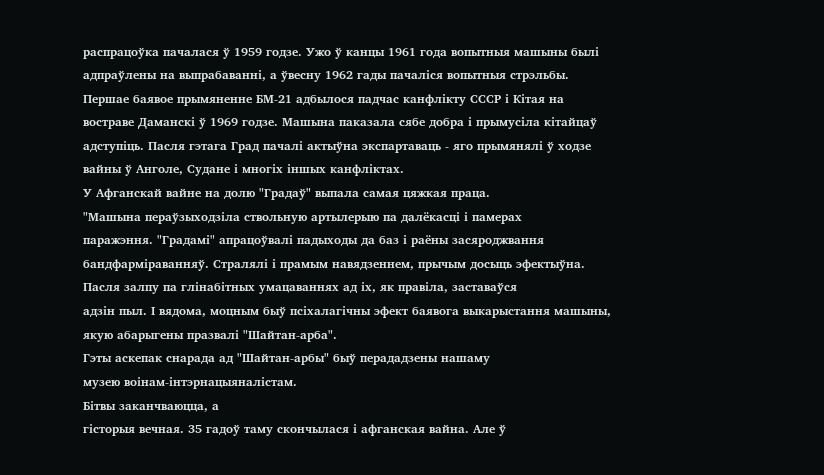распрацоўка пачалася ў 1959 годзе. Ужо ў канцы 1961 года вопытныя машыны былі
адпраўлены на выпрабаванні, а ўвесну 1962 гады пачаліся вопытныя стрэльбы.
Першае баявое прымяненне БМ-21 адбылося падчас канфлікту СССР і Кітая на
востраве Даманскі ў 1969 годзе. Машына паказала сябе добра і прымусіла кітайцаў
адступіць. Пасля гэтага Град пачалі актыўна экспартаваць - яго прымянялі ў ходзе
вайны ў Анголе, Судане і многіх іншых канфліктах.
У Афганскай вайне на долю "Градаў" выпала самая цяжкая праца.
"Машына пераўзыходзіла ствольную артылерыю па далёкасці і памерах
паражэння. "Градамі" апрацоўвалі падыходы да баз і раёны засяроджвання
бандфарміраванняў. Стралялі і прамым навядзеннем, прычым досыць эфектыўна.
Пасля залпу па глінабітных умацаваннях ад іх, як правіла, заставаўся
адзін пыл. І вядома, моцным быў псіхалагічны эфект баявога выкарыстання машыны, якую абарыгены празвалі "Шайтан-арба".
Гэты аскепак снарада ад "Шайтан-арбы" быў перададзены нашаму
музею воінам-інтэрнацыяналістам.
Бітвы заканчваюцца, а
гісторыя вечная. 35 гадоў таму скончылася і афганская вайна. Але ў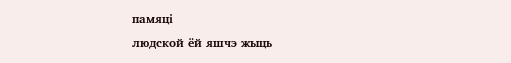памяці
людской ёй яшчэ жыць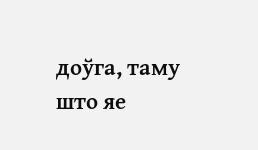доўга, таму што яе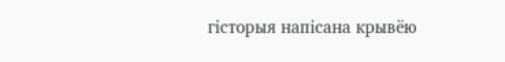гісторыя напісана крывёю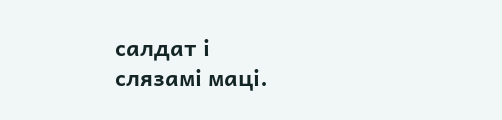салдат і
слязамі маці.